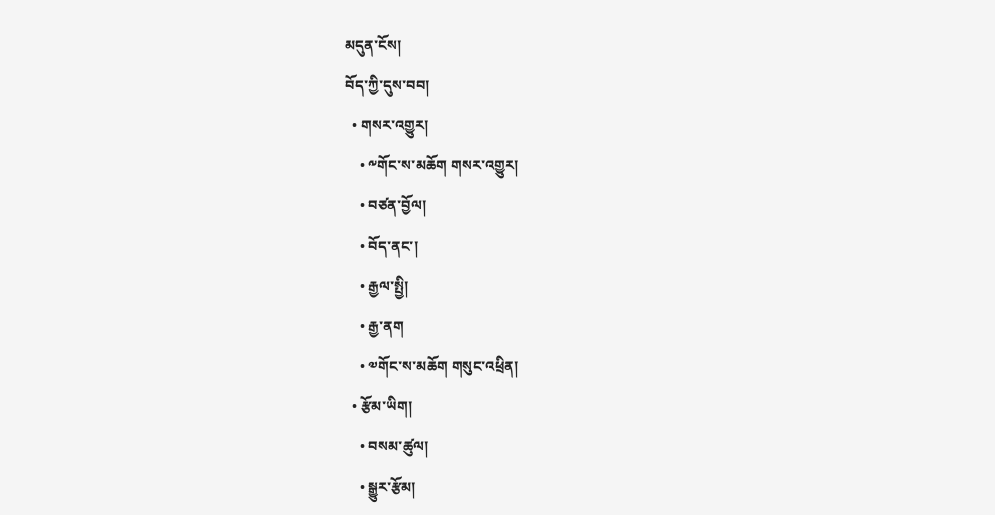མདུན་ངོས།
བོད་ཀྱི་དུས་བབ།
  • གསར་འགྱུར།
    • ༸གོང་ས་མཆོག གསར་འགྱུར།
    • བཙན་བྱོལ།
    • བོད་ནང་།
    • རྒྱལ་སྤྱི།
    • རྒྱ་ནག
    • ༧གོང་ས་མཆོག གསུང་འཕྲིན།
  • རྩོམ་ཡིག།
    • བསམ་ཚུལ།
    • སྒྱུར་རྩོམ།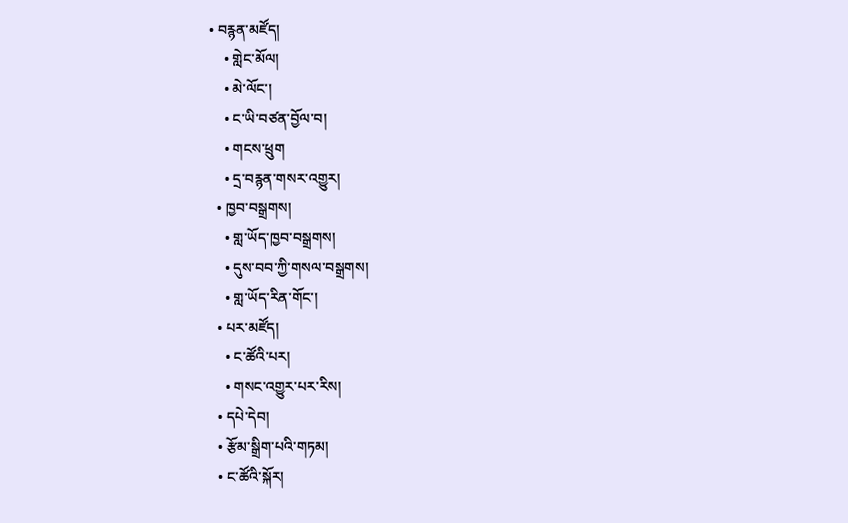• བརྙན་མཛོད།
    • གླེང་མོལ།
    • མེ་ལོང་།
    • ང་ཡི་བཙན་བྱོལ་བ།
    • གངས་ཕྲུག
    • དྲ་བརྙན་གསར་འགྱུར།
  • ཁྱབ་བསྒྲགས།
    • གླ་ཡོད་ཁྱབ་བསྒྲགས།
    • དུས་བབ་ཀྱི་གསལ་བསྒྲགས།
    • གླ་ཡོད་རིན་གོང་།
  • པར་མཛོད།
    • ང་ཚོའི་པར།
    • གསང་འགྱུར་པར་རིས།
  • དཔེ་དེབ།
  • རྩོམ་སྒྲིག་པའི་གཏམ།
  • ང་ཚོའི་སྐོར།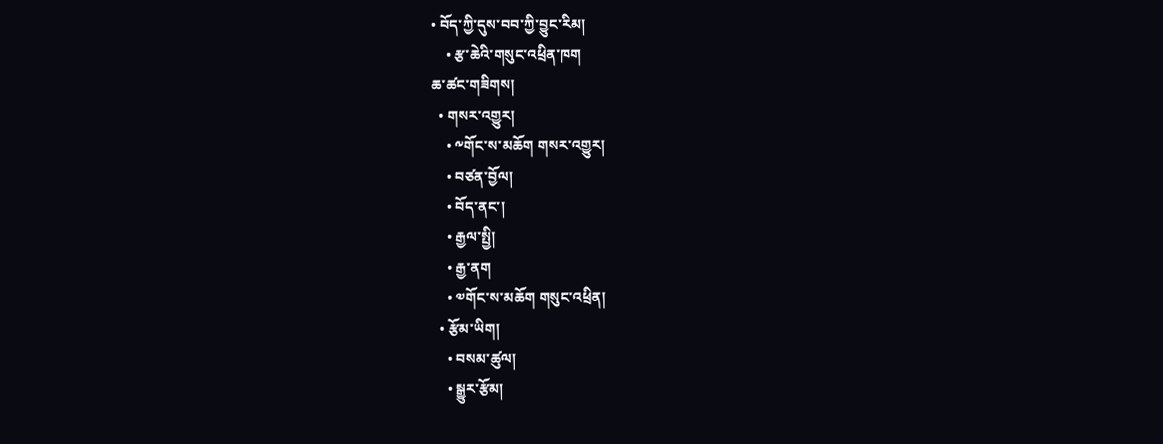• བོད་ཀྱི་དུས་བབ་ཀྱི་བྱུང་རིམ།
    • རྩ་ཆེའི་གསུང་འཕྲིན་ཁག
ཆ་ཚང་གཟིགས།
  • གསར་འགྱུར།
    • ༸གོང་ས་མཆོག གསར་འགྱུར།
    • བཙན་བྱོལ།
    • བོད་ནང་།
    • རྒྱལ་སྤྱི།
    • རྒྱ་ནག
    • ༧གོང་ས་མཆོག གསུང་འཕྲིན།
  • རྩོམ་ཡིག།
    • བསམ་ཚུལ།
    • སྒྱུར་རྩོམ།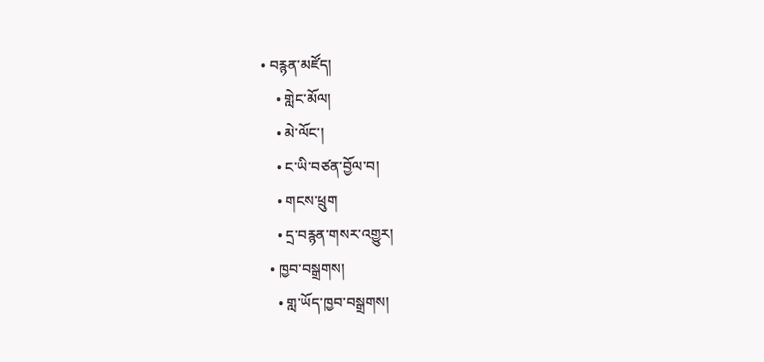• བརྙན་མཛོད།
    • གླེང་མོལ།
    • མེ་ལོང་།
    • ང་ཡི་བཙན་བྱོལ་བ།
    • གངས་ཕྲུག
    • དྲ་བརྙན་གསར་འགྱུར།
  • ཁྱབ་བསྒྲགས།
    • གླ་ཡོད་ཁྱབ་བསྒྲགས།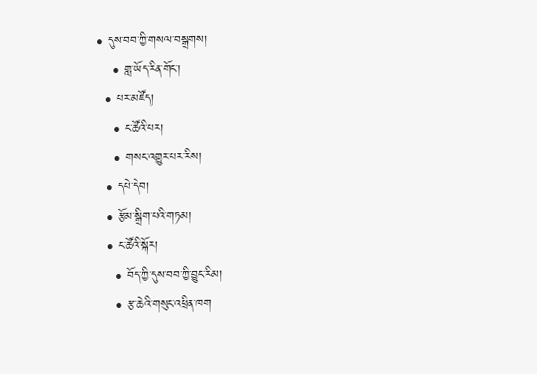• དུས་བབ་ཀྱི་གསལ་བསྒྲགས།
    • གླ་ཡོད་རིན་གོང་།
  • པར་མཛོད།
    • ང་ཚོའི་པར།
    • གསང་འགྱུར་པར་རིས།
  • དཔེ་དེབ།
  • རྩོམ་སྒྲིག་པའི་གཏམ།
  • ང་ཚོའི་སྐོར།
    • བོད་ཀྱི་དུས་བབ་ཀྱི་བྱུང་རིམ།
    • རྩ་ཆེའི་གསུང་འཕྲིན་ཁག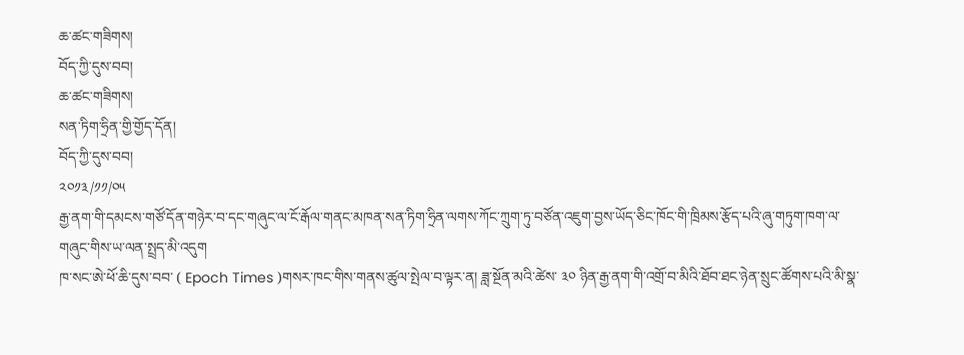ཆ་ཚང་གཟིགས།
བོད་ཀྱི་དུས་བབ།
ཆ་ཚང་གཟིགས།
སན་ཏིག་ཧྲིན་གྱི་གྱོད་དོན།
བོད་ཀྱི་དུས་བབ།
༢༠༡༣/༡༡/༠༥
རྒྱ་ནག་གི་དམངས་གཙོ་དོན་གཉེར་བ་དང་གཞུང་ལ་ངོ་རྒོལ་གནང་མཁན་སན་ཏིག་ཧྲིན་ལགས་ཀོང་ཀྲུག་ཏུ་བཙོན་འཇུག་བྱས་ཡོད་ཅིང་ཁོང་གི་ཁྲིམས་རྩོད་པའི་ཞུ་གཏུག་ཁག་ལ་གཞུང་གིས་ཡ་ལན་སྤྲད་མི་འདུག
ཁ་སང་ཨེ་ཕོ་ཆི་དུས་བབ་ ( Epoch Times )གསར་ཁང་གིས་གནས་ཚུལ་སྤེལ་བ་ལྟར་ན། ཟླ་སྔོན་མའི་ཚེས་ ༣༠ ཉིན་རྒྱ་ནག་གི་འགྲོ་བ་མིའི་ཐོབ་ཐང་ཉེན་སྲུང་ཚོགས་པའི་མི་སྣ་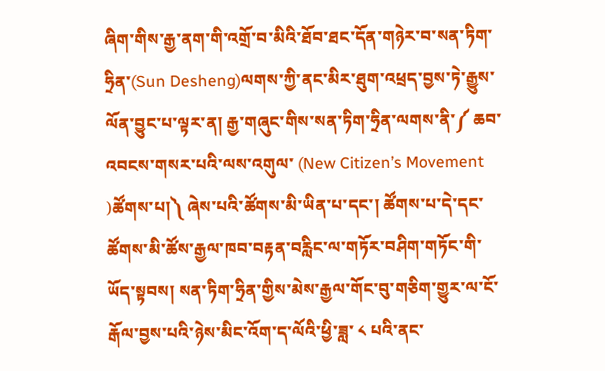ཞིག་གིས་རྒྱ་ནག་གི་འགྲོ་བ་མིའི་ཐོབ་ཐང་དོན་གཉེར་བ་སན་ཏིག་ཧྲིན་(Sun Desheng)ལགས་ཀྱི་ནང་མིར་ཐུག་འཕྲད་བྱས་ཏེ་རྒྱུས་ལོན་བྱུང་པ་ལྟར་ན། རྒྱ་གཞུང་གིས་སན་ཏིག་ཧྲིན་ལགས་ནི་༼ ཆབ་འབངས་གསར་པའི་ལས་འགུལ་ (New Citizen’s Movement )ཚོགས་པ།༽ ཞེས་པའི་ཚོགས་མི་ཡིན་པ་དང་། ཚོགས་པ་དེ་དང་ཚོགས་མི་ཚོས་རྒྱལ་ཁབ་བརྟན་བརླིང་ལ་གཏོར་བཤིག་གཏོང་གི་ཡོད་སྟབས། སན་ཏིག་ཧྲིན་གྱིས་མེས་རྒྱལ་གོང་བུ་གཅིག་གྱུར་ལ་ངོ་རྒོལ་བྱས་པའི་ཉེས་མིང་འོག་ད་ལོའི་ཕྱི་ཟླ་ ༨ པའི་ནང་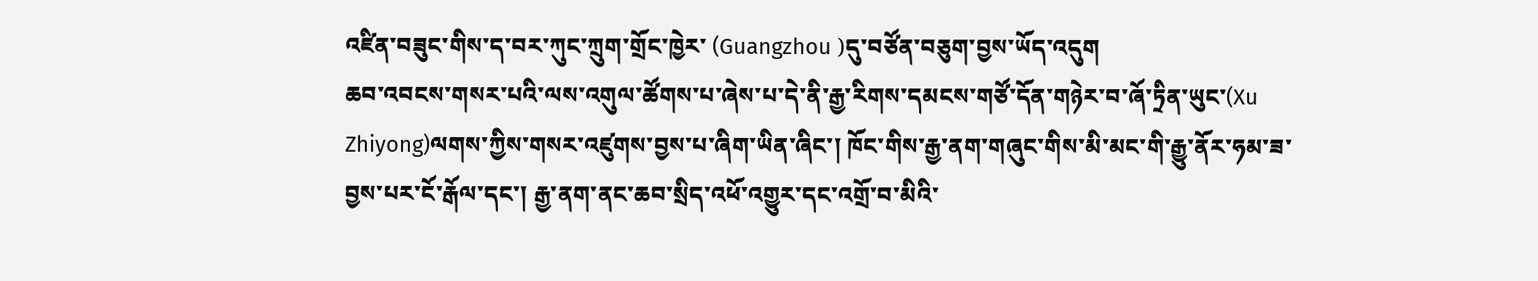འཛིན་བཟུང་གིས་ད་བར་ཀུང་ཀྲུག་གྲོང་ཁྱེར་ (Guangzhou )དུ་བཙོན་བཅུག་བྱས་ཡོད་འདུག
ཆབ་འབངས་གསར་པའི་ལས་འགུལ་ཚོགས་པ་ཞེས་པ་དེ་ནི་རྒྱ་རིགས་དམངས་གཙོ་དོན་གཉེར་བ་ཞོ་ཏྲིན་ཡུང་(Xu Zhiyong)ལགས་ཀྱིས་གསར་འཛུགས་བྱས་པ་ཞིག་ཡིན་ཞིང་། ཁོང་གིས་རྒྱ་ནག་གཞུང་གིས་མི་མང་གི་རྒྱུ་ནོར་ཧམ་ཟ་བྱས་པར་ངོ་རྒོལ་དང་། རྒྱ་ནག་ནང་ཆབ་སྲིད་འཕོ་འགྱུར་དང་འགྲོ་བ་མིའི་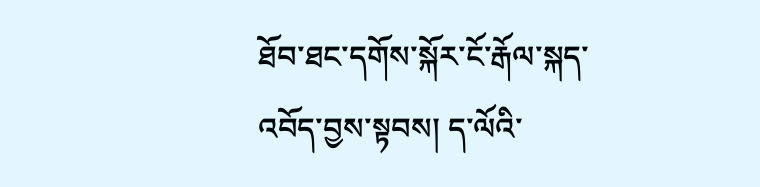ཐོབ་ཐང་དགོས་སྐོར་ངོ་རྒོལ་སྐད་འབོད་བྱས་སྟབས། ད་ལོའི་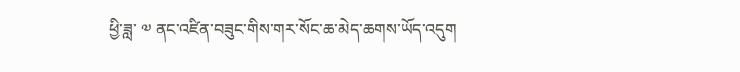ཕྱི་ཟླ་ ༧ ནང་འཛིན་བཟུང་གིས་གར་སོང་ཆ་མེད་ཆགས་ཡོད་འདུག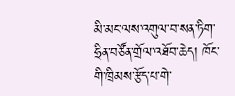མི་མང་ལས་འགུལ་བ་སན་ཏིག་ཧྲིན་བཙོན་གྲོལ་འཐོབ་ཆེད། ཁོང་གི་ཁྲིམས་རྩོད་པ་གེ་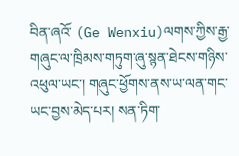བིན་ཞའོ་ (Ge Wenxiu)ལགས་ཀྱིས་རྒྱ་གཞུང་ལ་ཁྲིམས་གཏུག་ཞུ་སྙན་ཐེངས་གཉིས་འཕུལ་ཡང་། གཞུང་ཕྱོགས་ནས་ཡ་ལན་གང་ཡང་བྱས་མེད་པར། སན་ཏིག་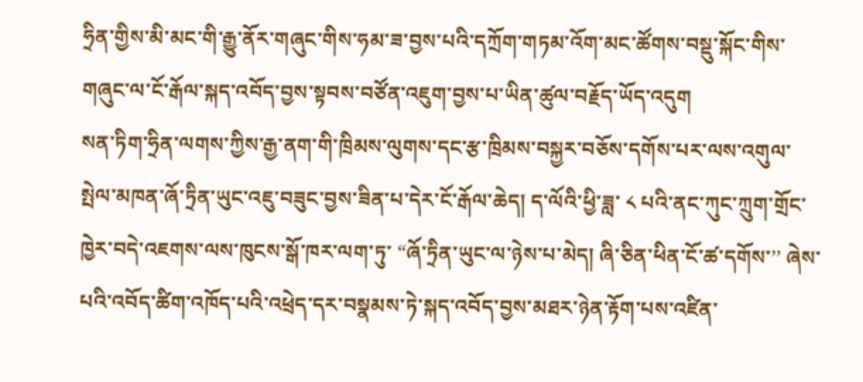ཧྲིན་གྱིས་མི་མང་གི་རྒྱུ་ནོར་གཞུང་གིས་ཧམ་ཟ་བྱས་པའི་དཀྲོག་གཏམ་འོག་མང་ཚོགས་བསྡུ་སྐོང་གིས་གཞུང་ལ་ངོ་རྒོལ་སྐད་འབོད་བྱས་སྟབས་བཙོན་འཇུག་བྱས་པ་ཡིན་ཚུལ་བརྗོད་ཡོད་འདུག
སན་ཏིག་ཧྲིན་ལགས་ཀྱིས་རྒྱ་ནག་གི་ཁྲིམས་ལུགས་དང་རྩ་ཁྲིམས་བསྐྱར་བཅོས་དགོས་པར་ལས་འགུལ་སྤེལ་མཁན་ཞོ་ཏྲིན་ཡུང་འཇུ་བཟུང་བྱས་ཟིན་པ་དེར་ངོ་རྒོལ་ཆེད། ད་ལོའི་ཕྱི་ཟླ་ ༨ པའི་ནང་ཀུང་ཀྲུག་གྲོང་ཁྱེར་བདེ་འཇགས་ལས་ཁུངས་སྒོ་ཁར་ལག་ཏུ་ “ཞོ་ཏྲིན་ཡུང་ལ་ཉེས་པ་མེད། ཞི་ཅིན་ཕིན་ངོ་ཚ་དགོས་’’ ཞེས་པའི་འབོད་ཚིག་འཁོད་པའི་འཕྲེད་དར་བསྣམས་ཏེ་སྐད་འབོད་བྱས་མཐར་ཉེན་རྟོག་པས་འཛིན་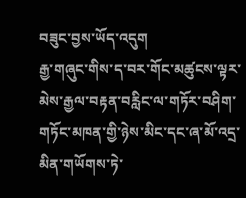བཟུང་བྱས་ཡོད་འདུག
རྒྱ་གཞུང་གིས་ད་བར་གོང་མཚུངས་ལྟར་མེས་རྒྱལ་བརྟན་བརླིང་ལ་གཏོར་བཤིག་གཏོང་མཁན་གྱི་ཉེས་མིང་དང་ཞ་མོ་འདྲ་མིན་གཡོགས་ཏེ་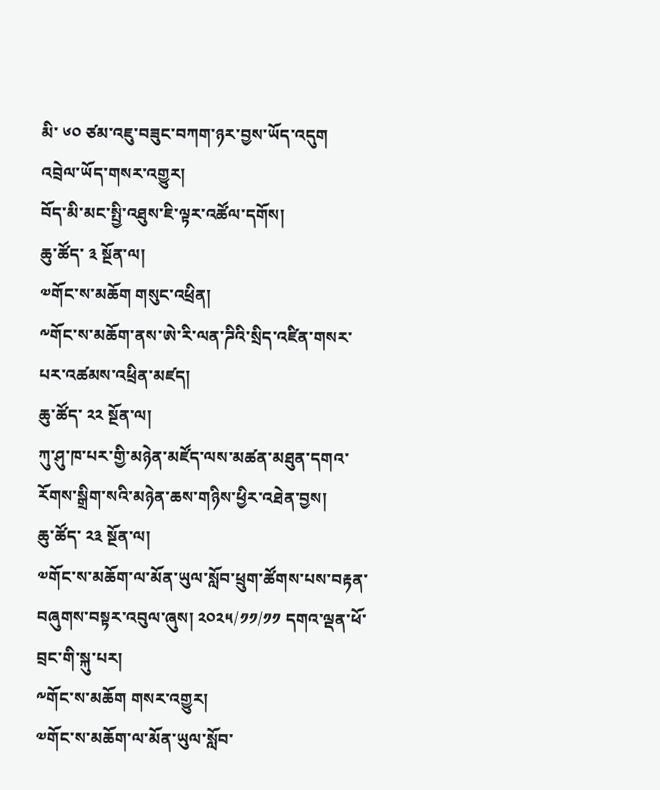མི་ ༦༠ ཙམ་འཇུ་བཟུང་བཀག་ཉར་བྱས་ཡོད་འདུག
འབྲེལ་ཡོད་གསར་འགྱུར།
བོད་མི་མང་སྤྱི་འཐུས་ཇི་ལྟར་འཚོལ་དགོས།
ཆུ་ཚོད་ ༣ སྔོན་ལ།
༧གོང་ས་མཆོག གསུང་འཕྲིན།
༸གོང་ས་མཆོག་ནས་ཨེ་རི་ལན་ཌིའི་སྲིད་འཛིན་གསར་པར་འཚམས་འཕྲིན་མཛད།
ཆུ་ཚོད་ ༢༢ སྔོན་ལ།
ཀུ་ཤུ་ཁ་པར་གྱི་མཉེན་མཛོད་ལས་མཚན་མཐུན་དགའ་རོགས་སྒྲིག་སའི་མཉེན་ཆས་གཉིས་ཕྱིར་འཐེན་བྱས།
ཆུ་ཚོད་ ༢༣ སྔོན་ལ།
༧གོང་ས་མཆོག་ལ་མོན་ཡུལ་སློབ་ཕྲུག་ཚོགས་པས་བརྟན་བཞུགས་བསྟར་འབུལ་ཞུས། ༢༠༢༥/༡༡/༡༡ དགའ་ལྡན་ཕོ་བྲང་གི་སྐུ་པར།
༸གོང་ས་མཆོག གསར་འགྱུར།
༧གོང་ས་མཆོག་ལ་མོན་ཡུལ་སློབ་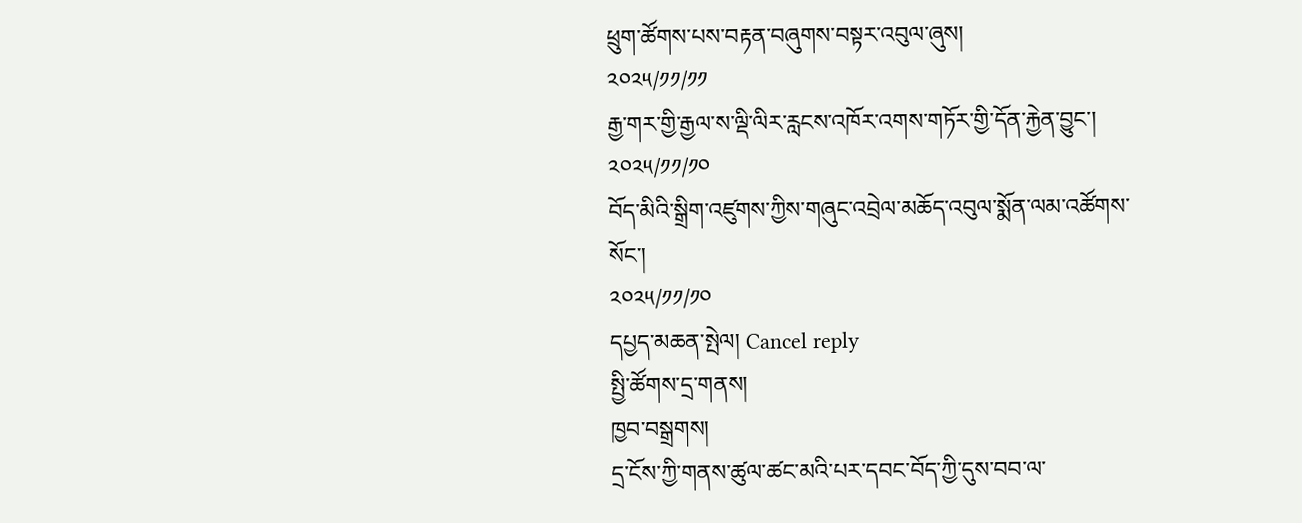ཕྲུག་ཚོགས་པས་བརྟན་བཞུགས་བསྟར་འབུལ་ཞུས།
༢༠༢༥/༡༡/༡༡
རྒྱ་གར་གྱི་རྒྱལ་ས་ལྡི་ལིར་རླངས་འཁོར་འགས་གཏོར་གྱི་དོན་རྐྱེན་བྱུང་།
༢༠༢༥/༡༡/༡༠
བོད་མིའི་སྒྲིག་འཛུགས་ཀྱིས་གཞུང་འབྲེལ་མཆོད་འབུལ་སྨོན་ལམ་འཚོགས་སོང་།
༢༠༢༥/༡༡/༡༠
དཔྱད་མཆན་སྤེལ། Cancel reply
སྤྱི་ཚོགས་དྲ་གནས།
ཁྱབ་བསྒྲགས།
དྲ་ངོས་ཀྱི་གནས་ཚུལ་ཚང་མའི་པར་དབང་བོད་ཀྱི་དུས་བབ་ལ་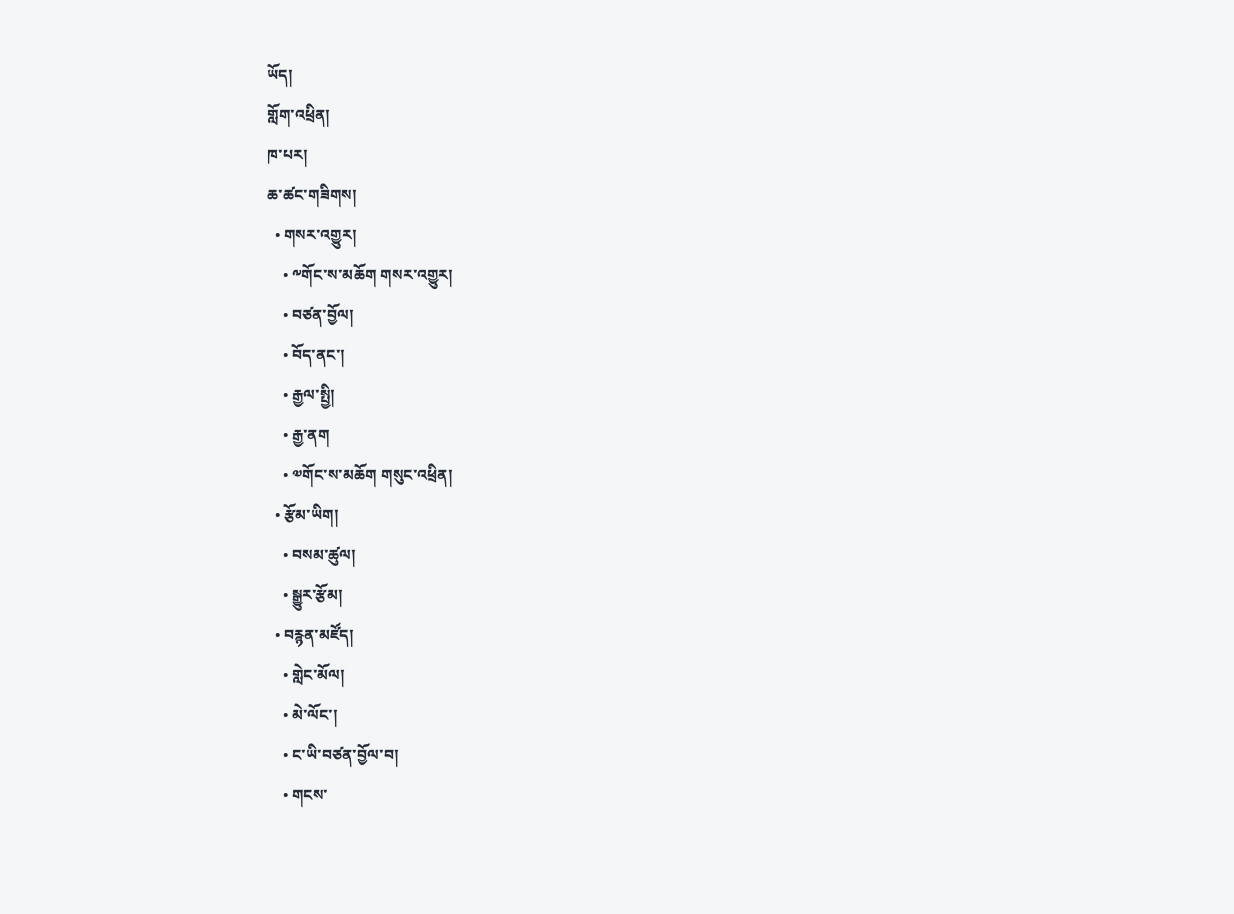ཡོད།
གློག་འཕྲིན།
ཁ་པར།
ཆ་ཚང་གཟིགས།
  • གསར་འགྱུར།
    • ༸གོང་ས་མཆོག གསར་འགྱུར།
    • བཙན་བྱོལ།
    • བོད་ནང་།
    • རྒྱལ་སྤྱི།
    • རྒྱ་ནག
    • ༧གོང་ས་མཆོག གསུང་འཕྲིན།
  • རྩོམ་ཡིག།
    • བསམ་ཚུལ།
    • སྒྱུར་རྩོམ།
  • བརྙན་མཛོད།
    • གླེང་མོལ།
    • མེ་ལོང་།
    • ང་ཡི་བཙན་བྱོལ་བ།
    • གངས་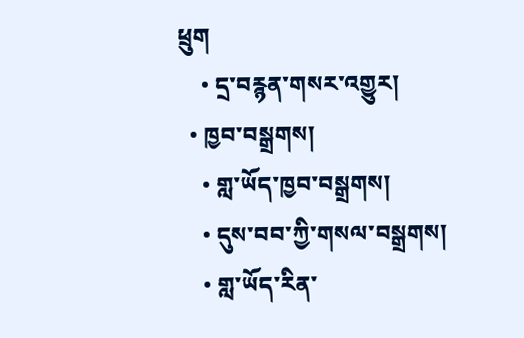ཕྲུག
    • དྲ་བརྙན་གསར་འགྱུར།
  • ཁྱབ་བསྒྲགས།
    • གླ་ཡོད་ཁྱབ་བསྒྲགས།
    • དུས་བབ་ཀྱི་གསལ་བསྒྲགས།
    • གླ་ཡོད་རིན་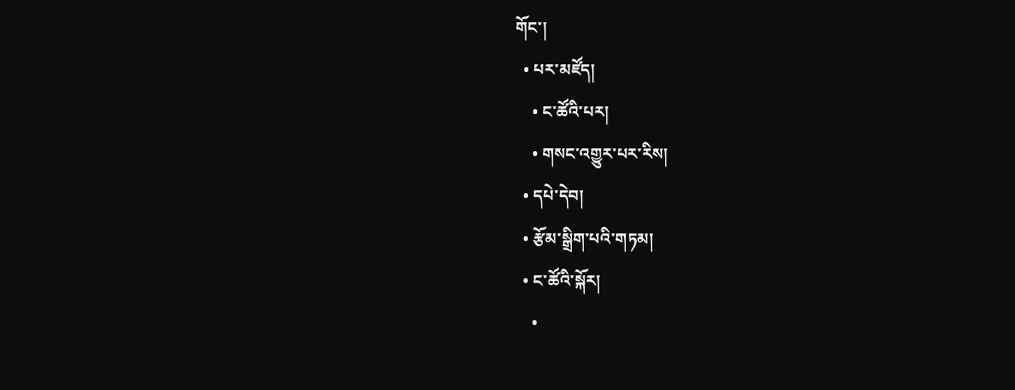གོང་།
  • པར་མཛོད།
    • ང་ཚོའི་པར།
    • གསང་འགྱུར་པར་རིས།
  • དཔེ་དེབ།
  • རྩོམ་སྒྲིག་པའི་གཏམ།
  • ང་ཚོའི་སྐོར།
    •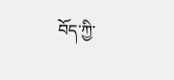བོད་ཀྱི་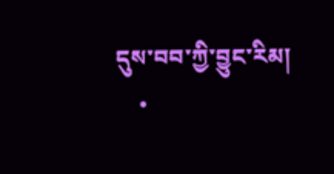དུས་བབ་ཀྱི་བྱུང་རིམ།
    •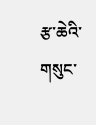རྩ་ཆེའི་གསུང་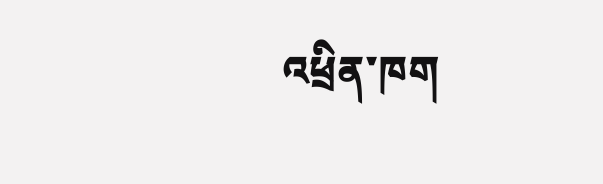འཕྲིན་ཁག